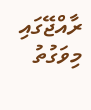ރާއްޖޭގައި މިވަގުތު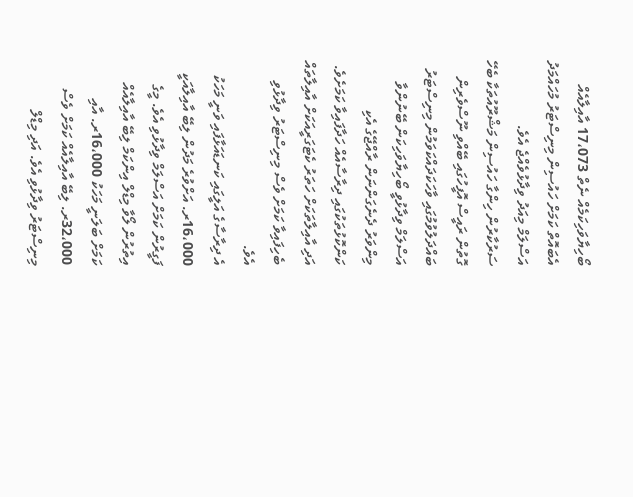ބޯހިޔާވަހިކަމެއް ނެތް 17،073 އާއިލާއެއް އެބައޮތް ކަމަށް ހައުސިން މިނިސްޓަރު މުހައްމަދު އަސްލަމް މިއަދު ވިދާޅުވެއްޖެ އެވެ.
ސަރުކާރުން ހިންގާ ހައުސިން މަޝްރޫއުތަކާ ބެހޭ ގޮތުން ރައީސް އޮފީހުގައި ބޭއްވި ނޫސްވެރިން ބައްދަލުވުމުގައި ވާހަކަދައްކަވަމުން މިނިސްޓަރު އަސްލަމް ވިދާޅުވީ ބޯހިޔާވަހިކަން ބޭނުންވާ މިންވަރު ދެނެގަންނަން ރާއްޖޭގެ އެކި ކަންކޮޅުތަކުގައި ދިރާސާއެއް ހަދާފައިވާ ކަމަށެވެ. އަދި އާއިލާތަކަށް ހަތަރު ކެޓަގަރީއަކަށް އާއިލާތައް ބެހިފައިވާ ކަމަށް ވެސް މިނިސްޓަރު ވިދާޅުވި އެވެ.
އެ ދިރާސާގެ އަލީގައި ކަނޑައަޅާފައި ވަނީ މަހަކު 16،000ރ. އަށްވުރެ މަދުން ލިބޭ އާއިލާއަކީ ފަގީރުން ކަމަށް އަސްލަމް ވިދާޅުވި އެވެ. މީގެ އިތުރުން ލޯވާ މިޑްލް އިންކަމް ލިބޭ އާއިލާއެއް ކަމަށް ބަލަނީ މަހަކު 16،000ރ. އާއި 32،000ރ. ލިބޭ އާއިލާއެއް ކަމަށް ވެސް މިނިސްޓަރު ވިދާޅުވި އެވެ. އަދި މިޑްލް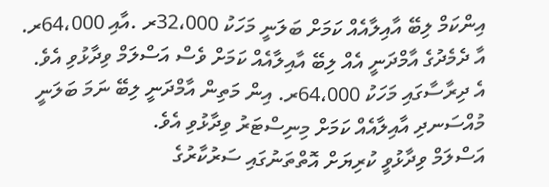އިންކަމް ލިބޭ އާއިލާއެއް ކަމަށް ބަލަނީ މަހަކު 32،000ރ .އާއި 64،000ރ. އާ ދެމެދުގެ އާމްދަނީ އެއް ލިބޭ އާއިލާއެއް ކަމަށް ވެސް އަސްލަމް ވިދާޅުވި އެވެ.
އެ ދިރާސާގައި މަހަކު 64،000ރ. އިން މަތިން އާމްދަނީ ލިބޭ ނަމަ ބަލަނީ މުއްސަނދި އާއިލާއެއް ކަމަށް މިނިސްޓަރު ވިދާޅުވި އެވެ.
އަސްލަމް ވިދާޅުވީ ކުރިޔަށް އޮތްތަނުގައި ސަރުކާރުގެ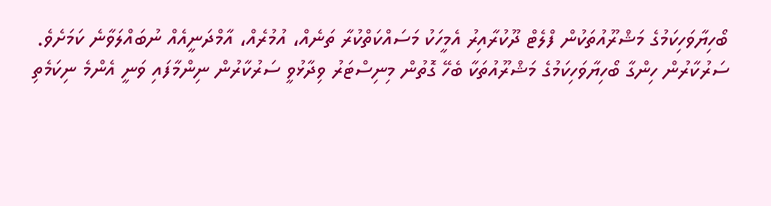ބޯހިޔާވަހިކަމުގެ މަޝްރޫއުތަކުން ފްލެޓް ދޫކުރާއިރު އެމީހަކު މަސައްކަތްކުރާ ތަނެއް، އުމުރެއް، އާމްދަނީއެއް ނުބައްލަވާނެ ކަމަށެވެ.
ސަރުކާރުން ހިންގާ ބޯހިޔާވަހިކަމުގެ މަޝްރޫއުތަކާ ބެހޭ ގޮތުން މިނިސްޓަރު ވިދާޅުވީ ސަރުކާރުން ނިންމާފައި ވަނީ އެންމެ ނިކަމެތި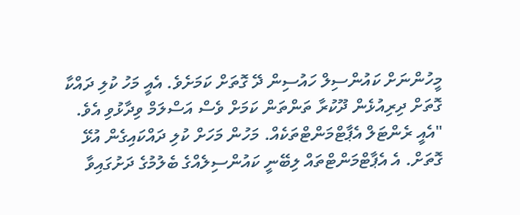މީހުންނަށް ކައުންސިލް ހައުސިން ދޭ ގޮތަށް ކަމަށެވެ. އެއީ މަހު ކުލި ދައްކާ ގޮތަށް ދިރިއުޅެން ދޫކުރާ ތަންތަން ކަމަށް ވެސް އަސްލަމް ވިދާޅުވި އެވެ.
"އެއީ ރެންޓަލް އެޕާޓްމަންޓްތަކެއް. މަހުން މަހަށް ކުލި ދައްކައިގެން އުޅޭ ގޮތަށް. އެ އެޕާޓްމަންޓްތައް ލިބޭނީ ކައުންސިލެއްގެ ބެލުމުގެ ދަށުގައިވާ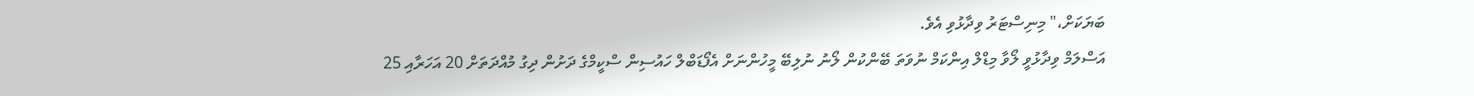ބަޔަކަށް،" މިނިސްޓަރު ވިދާޅުވި އެވެ.
އަސްލަމް ވިދާޅުވީ ލޯވާ މިޑްލް އިންކަމް ނުވަތަ ބޭންކުން ލޯނު ނުލިބޭ މީހުންނަށް އެފޯޑަބްލް ހައުސިން ސްކީމްގެ ދަށުން ދިގު މުއްދަތަށް 20 އަހަރާއި 25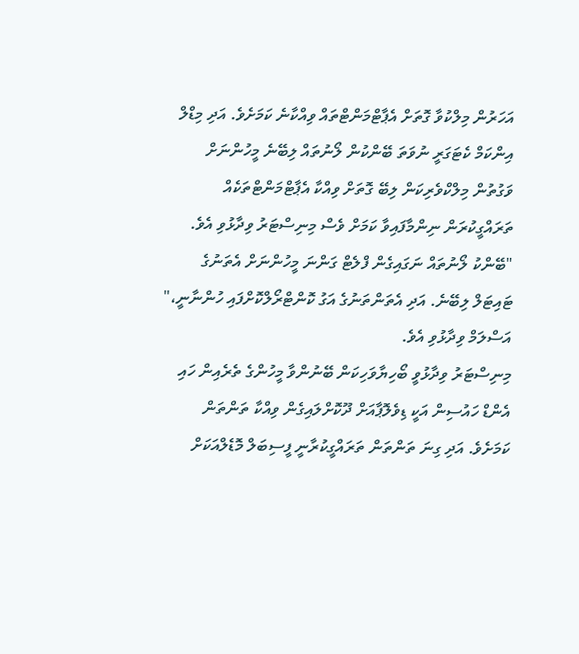އަހަރުން މިލްކުވާ ގޮތަށް އެޕާޓްމަންޓްތައް ވިއްކާނެ ކަމަށެވެ. އަދި މިޑްލް އިންކަމް ކެޓަގަރީ ނުވަތަ ބޭންކުން ލޯނުތައް ލިބޭނެ މީހުންނަށް ވަގުތުން މިލްކްވެރިކަން ލިބޭ ގޮތަށް ވިއްކާ އެޕާޓްމަންޓްތަކެއް ތަރައްގީކުރަން ނިންމާފައިވާ ކަމަށް ވެސް މިނިސްޓަރު ވިދާޅުވި އެވެ.
"ބޭންކު ލޯނުތައް ނަގައިގެން ފްލެޓް ގަންނަ މީހުންނަށް އެތަނުގެ ޓައިޓަލް ލިބޭނެ. އަދި އެތަންތަނުގެ އަގު ކޮންޓްރޯލްކޮށްފައި ހުންނާނީ،" އަސްލަމް ވިދާޅުވި އެވެ.
މިނިސްޓަރު ވިދާޅުވީ ބޯހިޔާވަހިކަން ބޭނުންވާ މީހުންގެ ތެރެއިން ހައި އެންޑް ހައުސިން އަކީ ޑިވެލޮޕާއަށް ދޫކޮށްލައިގެން ވިއްކާ ތަންތަން ކަމަށެވެ. އަދި ގިނަ ތަންތަން ތަރައްގީކުރާނީ ފީސިބަލް މޮޑެލްއަކަށް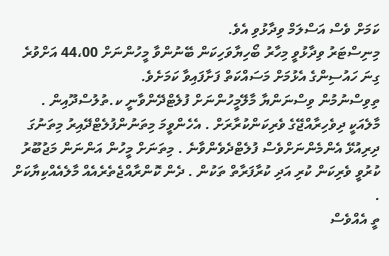ކަމަށް ވެސް އަސްލަމް ވިދާޅުވި އެވެ.
މިނިސްޓަރު ވިދާޅުވީ މިހާރު ބޯހިޔާވަހިކަން ބޭނުންވާ މީހުންނަށް 44،00 އަށްވުރެ ގިނަ ހައުސިންގެ އެޅުމަށް މަސައްކަތް ފަށާފައިވާ ކަމަށެވެ.
ތިވިސްނުމުން ވިސްނަންޔާ މާލޭމީހުންނަށް ފުލެޓްދޭންވާނީ ކ.ތުލުސްދޫއިން . މާލެއަކީ ދިވެހިރާއްޖޭގެ ވެރިކަންކުރާރަށް . އެހެންވީމަ މިތަނުންފުލެޓްދޭއިރު މިތަނުގަ ދިރިއުޅޭ އެންމެންނަށްވެސް ފުލެޓްދެވެންވާނެ . މިތަނަށް މީހުން އަންނަން މަޖުބޫރު ކުރުވީ ވެރިކަން ކުރި އަދި ކުރާފަރާތް ތަކުން . ދެން ކޮންރާއްޖެތެރެއެއް މާލެއެއްކިޔާކަށް .
ތީ އެއްވެސް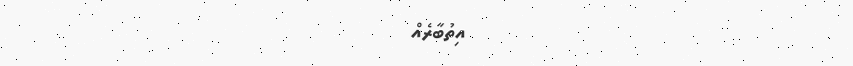އިތުބާރެއް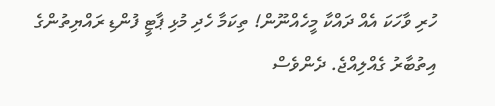ހުރި ވާހަކަ އެއް ދައްކާ މީހެއްނޫން! ތިކަމާ ހެދި މުޅި ޕާޓީ ފުންޑި ރައްޔިތުންގެ އިތުބާރު ގެއްލިއްޖެ. ދެންވެސް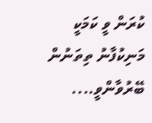ކުރަން ވީ ކަމަކީ މަނިކުފާނު ތިތަނުން ބޭރުވާންވީ....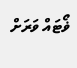ޥޯޓައް ވަރަށް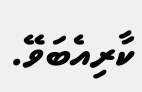ކާރިއެބަވޭ.